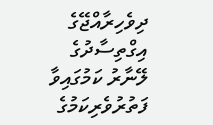ދިވެހިރާއްޖޭގެ އިގްތިސާދުގެ ލޭނާރު ކަމުގައިވާ ފަތުރުވެރިކަމުގެ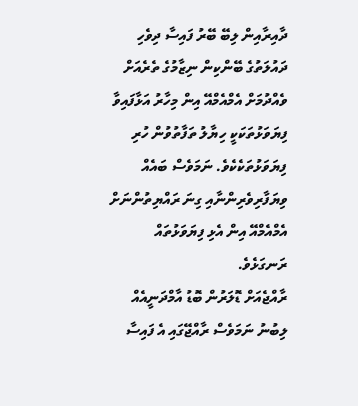ދާއިރާއިން ލިބޭ ބޭރު ފައިސާ ދިވެހި ދައުލަތުގެ ބޭންކިން ނިޒާމުގެ ތެރެއަށް ވެއްދުމަށް އެމްއެމްއޭ އިން މިހާރު އަޅާފައިވާ ފިޔަވަޅުތަކަކީ ހިޔާލު ތަފާތުވުން ހުރި ފިޔަވަޅުތަކެކެވެ. ނަމަވެސް ބައެއް ވިޔަފާރިވެރިންނާއި ގިނަ ރައްޔިތުންނަށް އެމްއެމްއޭ އިން އެޅި ފިޔަވަޅުތައް ރަނގަޅެވެ.
ރާއްޖެއަށް ޑޮލަރުން ބޮޑު އާމްދަނީއެއް ލިބުނު ނަމަވެސް ރާއްޖޭގައި އެ ފައިސާ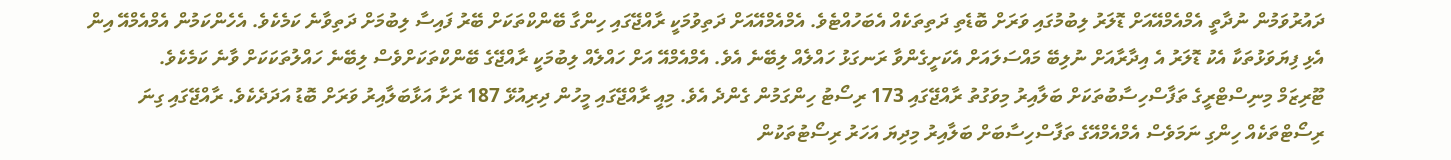ދައުރުވަމުން ނުދާތީ އެމްއެމްއޭއަށް ޑޮލަރު ލިބުމުގައި ވަރަށް ބޮޑެތި ދަތިތަކެއް އެބަހުއްޓެވެ. އެމްއެމްއޭއަށް ދަތިވުމަކީ ރާއްޖޭގައި ހިންގާ ބޭންކްތަކަށް ބޭރު ފައިސާ ލިބުމަށް ދަތިވާނެ ކަމެކެވެ. އެހެންކަމުން އެމްއެމްއޭ އިން އެޅި ފިޔަވަޅުތަކާ އެކު ޑޮލަރު އެ އިދާރާއަށް ނުލިބޭ މައްސަލައަށް އެކަށީގެންވާ ރަނގަޅު ހައްލެއް ލިބޭނެ އެވެ. އެމްއެމްއޭ އަށް ހައްލެއް ލިބުމަކީ ރާއްޖޭގެ ބޭންކްތަކަށްވެސް ލިބޭނެ ހައްލުތަކަކަށް ވާނެ ކަމެކެވެ.
ޓޫރިޒަމް މިނިސްޓްރީގެ ތަފާސްހިސާބުތަކަށް ބަލާއިރު މިވަގުތު ރާއްޖޭގައި 173 ރިސޯޓު ހިންގަމުން ގެންދެ އެވެ. މިއީ ރާއްޖޭގައި މީހުން ދިރިއުޅޭ 187 ރަށާ އަޅާބަލާއިރު ވަރަށް ބޮޑު އަދަދެކެވެ. ރާއްޖޭގައި ގިނަ ރިސޯޓްތަކެއް ހިންގި ނަމަވެސް އެމްއެމްއޭގެ ތަފާސްހިސާބަށް ބަލާއިރު މިދިޔަ އަހަރު ރިސޯޓުތަކުން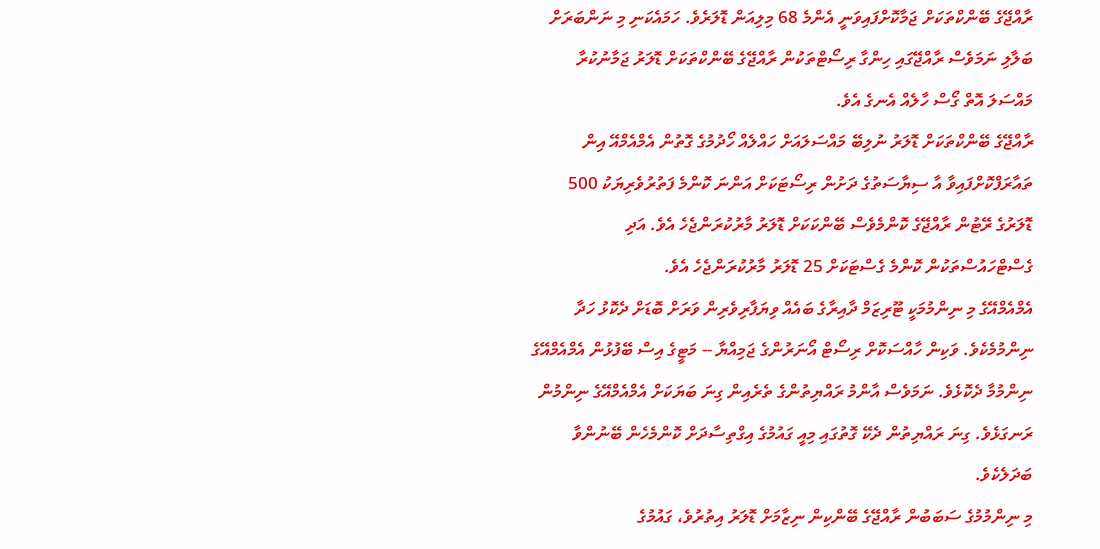ރާއްޖޭގެ ބޭންކްތަކަށް ޖަމާކޮށްފައިވަނީ އެންމެ 68 މިލިއަން ޑޮލަރެވެ. ހަމައެކަނި މި ނަންބަރަށް ބަލާލި ނަމަވެސް ރާއްޖޭގައި ހިންގާ ރިސޯޓްތަކުން ރާއްޖޭގެ ބޭންކްތަކަށް ޑޮލަރު ޖަމާނުކުރާ މައްސަލަ އޮތް ގޯސް ހާލެއް އެނގެ އެވެ.
ރާއްޖޭގެ ބޭންކްތަކަށް ޑޮލަރު ނުލިބޭ މައްސަލައަށް ހައްލެއް ހޯދުމުގެ ގޮތުން އެމްއެމްއޭ އިން ތައާރަފްކޮށްފައިވާ އާ ސިޔާސަތުގެ ދަށުން ރިސޯޓަކަށް އަންނަ ކޮންމެ ފަތުރުވެރިޔަކު 500 ޑޮލަރުގެ ރޭޓުން ރާއްޖޭގެ ކޮންމެވެސް ބޭންކަކަށް ޑޮލަރު މާރުކުރަންޖެހެ އެވެ. އަދި ގެސްޓްހައުސްތަކުން ކޮންމެ ގެސްޓަކަށް 25 ޑޮލަރު މާރުކުރަންޖެހެ އެވެ.
އެމްއެމްއޭގެ މި ނިންމުމަކީ ޓޫރިޒަމް ދާއިރާގެ ބައެއް ވިޔަފާރިވެރިން ވަރަށް ބޮޑަށް ދެކޮޅު ހަދާ ނިންމުމެކެވެ. ވަކިން ހާއްސަކޮށް ރިސޯޓް އޯނަރުންގެ ޖަމިއްޔާ -- މަޓީގެ އިސް ބޭފުޅުން އެމްއެމްއޭގެ ނިންމުމާ ދެކޮޅެވެ. ނަމަވެސް އާންމު ރައްޔިތުންގެ ތެރެއިން ގިނަ ބަޔަކަށް އެމްއެމްއޭގެ ނިންމުން ރަނގަޅެވެ. ގިނަ ރައްޔިތުން ދެކޭ ގޮތުގައި މިއީ ގައުމުގެ އިގްތިސާދަށް ކޮންމެހެން ބޭނުންވާ ބަދަލެކެވެ.
މި ނިންމުމުގެ ސަބަބުން ރާއްޖޭގެ ބޭންކިން ނިޒާމަށް ޑޮލަރު އިތުރުވެ، ގައުމުގެ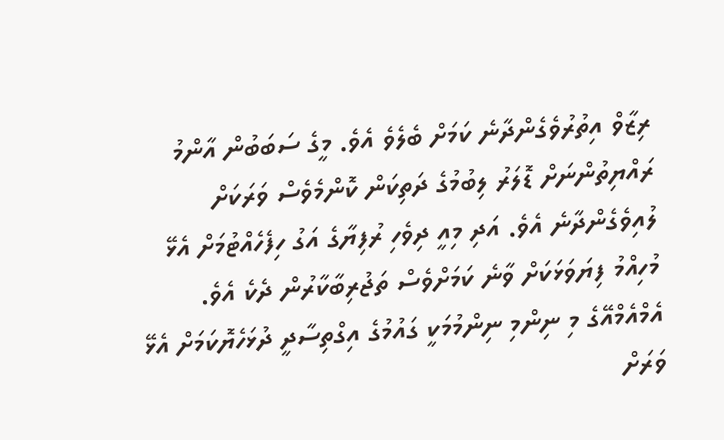ރިޒާވް އިތުރުވެގެންދާނެ ކަމަށް ބެލެވެ އެވެ. މީގެ ސަބަބުން އާންމު ރައްޔިތުންނަށް ޑޮލަރު ލިބުމުގެ ދަތިކަން ކޮންމެވެސް ވަރަކަށް ލުއިވެގެންދާނެ އެވެ. އަދި މިއީ ދިވެހި ރުފިޔާގެ އަގު ހިފެހެއްޓުމަށް އެޅޭ މުހިއްމު ފިޔަވަޅަކަށް ވާނެ ކަމަށްވެސް ތަޖުރިބާކާރުން ދެކެ އެވެ.
އެމްއެމްއޭގެ މި ނިންމި ނިންމުމަކީ ގައުމުގެ އިގްތިސާދީ ދުޅަހެޔޮކަމަށް އެޅޭ ވަރަށް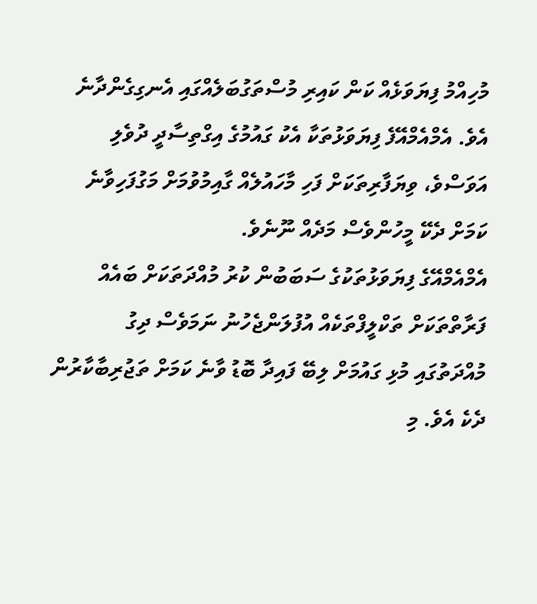މުހިއްމު ފިޔަވަޅެއް ކަން ކައިރި މުސްތަގުބަލެއްގައި އެނގިގެންދާނެ އެވެ. އެމްއެމްއޭފެ ފިޔަވަޅުތަކާ އެކު ގައުމުގެ އިގްތިސާދީ ދުވެލި އަވަސްވެ، ވިޔަފާރިތަކަށް ފަހި މާހައުލެއް ގާއިމުވުމަށް މަގުފަހިވާނެ ކަމަށް ދެކޭ މީހުންވެސް މަދެއް ނޫނެވެ.
އެމްއެމްއޭގެ ފިޔަވަޅުތަކުގެ ސަބަބުން ކުރު މުއްދަތަކަށް ބައެއް ފަރާތްތަކަށް ތަކްލީފްތަކެއް އުފުލަންޖެހުނު ނަމަވެސް ދިގު މުއްދަތުގައި މުޅި ގައުމަށް ލިބޭ ފައިދާ ބޮޑު ވާނެ ކަމަށް ތަޖުރިބާކާރުން ދެކެ އެވެ. މި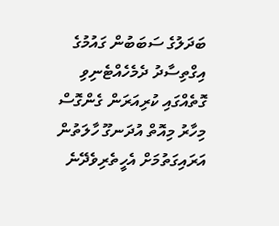ބަދަލުގެ ސަބަބުން ގައުމުގެ އިގްތިސާދު ދެމެހެއްޓެނިވި ގޮތެއްގައި ކުރިއަރަން ގެންގޮސް މިހާރު މިއޮތް އުދަނގޫ ހާލަތުން އަރައިގަތުމަށް އެހީތެރިވެދޭނެ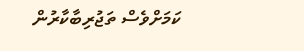ކަމަށްވެސް ތަޖުރިބާކާރުން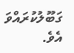ގަބޫލުކުރައްވަ އެވެ.